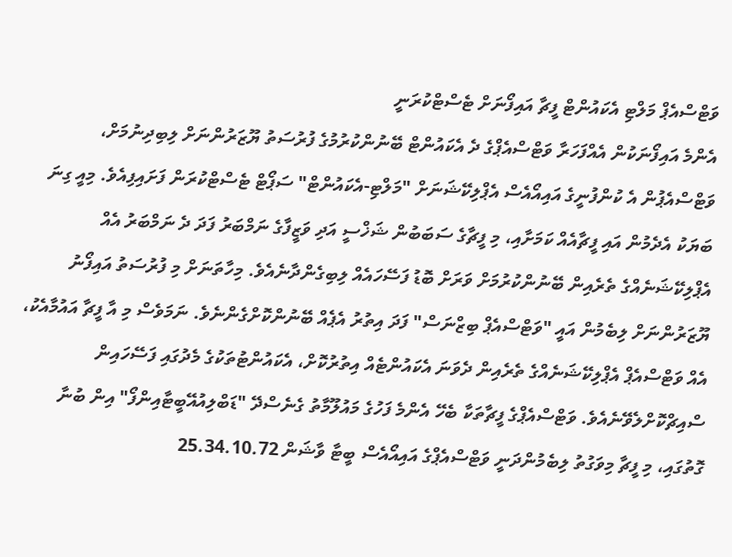ވަޓްސްއެޕް މަލްޓި އެކައުންޓް ފީޗާ އައިފޯނަށް ޓެސްޓްކުރަނީ
އެންމެ އައިފޯނަކުން އެއްފަހަރާ ވަޓްސްއެޕްގެ ދެ އެކައުންޓް ބޭނުންކުރުމުގެ ފުރުސަތު ޔޫޒަރުންނަށް ލިބިދިނުމަށް، ވަޓްސްއެޕުން އެ ކުންފުނީގެ އައިއޯއެސް އެޕްލިކޭޝަނަށް "މަލްޓި-އެކައުންޓް" ސަޕޯޓް ޓެސްޓްކުރަން ފަށައިފިއެވެ. މިއީ ގިނަ ބަޔަކު އެދެމުން އައި ފީޗާއެއް ކަމަށާއި، މި ފީޗާގެ ސަބަބުން ޝަޚްސީ އަދި ވަޒީފާގެ ނަމްބަރު ފަދަ ދެ ނަމްބަރު އެއް އެޕްލިކޭޝަނެއްގެ ތެރެއިން ބޭނުންކުރުމަށް ވަރަށް ބޮޑު ފަސޭހައެއް ލިބިގެންދާނެއެވެ. މިހާތަނަށް މި ފުރުސަތު އައިފޯނު ޔޫޒަރުންނަށް ލިބެމުން އައީ "ވަޓްސްއެޕް ބިޒްނަސް" ފަދަ އިތުރު އެޕެއް ބޭނުންކޮށްގެންނެވެ. ނަމަވެސް މި އާ ފީޗާ އައުމާއެކު، އެއް ވަޓްސްއެޕް އެޕްލިކޭޝަނެއްގެ ތެރެއިން ދެވަނަ އެކައުންޓެއް އިތުރުކޮށް، އެކައުންޓުތަކުގެ މެދުގައި ފަސޭހައިން ސްއިޗްކޮށްލެވޭނެއެވެ. ވަޓްސްއެޕްގެ ފީޗާތަކާ ބެހޭ އެންމެ ފަހުގެ މައުލޫމާތު ގެނެސްދޭ "ޑަބްލިއުއޭބީޓާއިންފޯ" އިން ބުނާ ގޮތުގައި، މި ފީޗާ މިވަގުތު ލިބެމުންދަނީ ވަޓްސްއެޕްގެ އައިއޯއެސް ބީޓާ ވާޝަން 25.34.10.72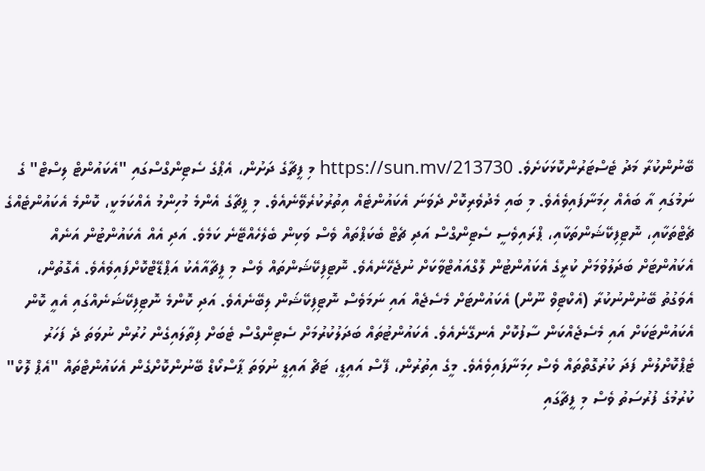ބޭނުންކުރާ މަދު ޓެސްޓަރުންކޮޅަކަށެވެ. https://sun.mv/213730 މި ފީޗާގެ ދަށުން، އެޕްގެ ސެޓިންގްސްގައި "އެކައުންޓް ލިސްޓް" ގެ ނަމުގައި އާ ބައެއް ހިމަނާފައިވެއެވެ. މި ބައި މެދުވެރިކޮށް ދެވަނަ އެކައުންޓެއް އިތުރުކުރެވޭނެއެވެ. މި ފީޗާގެ އެންމެ މުހިންމު އެއްކަމަކީ، ކޮންމެ އެކައުންޓެއްގެ ޗެޓްތަކާއި، ނޮޓިފިކޭޝަންތަކާއި، ޕްރައިވެސީ ސެޓިންގްސް އަދި ޗެޓް ބެކަޕްތައް ވެސް ވަކިން ބެލެހެއްޓޭނެ ކަމެވެ. އަދި އެއް އެކައުންޓުން އަނެއް އެކައުންޓަށް ބަދަލުވުމަށް ކުރީގެ އެކައުންޓުން ލޮގްއައުޓްވާކަށް ނުޖެހޭނެއެވެ. ނޮޓިފިކޭޝަންތައް ވެސް މި ފީޗާއާއެކު އަޕްޑޭޓްކޮށްފައިވެއެވެ. އެގޮތުން، އެވަގުތު ބޭނުންނުކުރާ (އެކްޓިވް ނޫން) އެކައުންޓަށް މެސެޖެއް އައި ނަމަވެސް ނޮޓިފިކޭޝަން ލިބޭނެއެވެ. އަދި ކޮންމެ ނޮޓިފިކޭޝަނެއްގައި އެއީ ކޮން އެކައުންޓަކަށް އައި މެސެޖެއްކަން ސާފުކޮށް އެނގޭނެއެވެ. އެކައުންޓުތައް ބަދަލުކުރުމަށް ސެޓިންގްސް ޓެބަށް ފިތާލައިގެން ހުރުން ނުވަތަ ދެ ފަހަރު ޓެޕްކޮށްލުން ފަދަ ކުރުގޮތްތައް ވެސް ހިމަނާފައިވެއެވެ. މީގެ އިތުރުން، ފޭސް އައިޑީ، ޓަޗް އައިޑީ ނުވަތަ ޕާސްކޯޑް ބޭނުންކޮށްގެން އެކައުންޓްތައް "އެޕް ލޮކް" ކުރުމުގެ ފުރުސަތު ވެސް މި ފީޗާގައި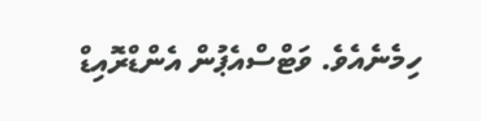ހިމެނެއެވެ. ވަޓްސްއެޕުން އެންޑްރޮއިޑް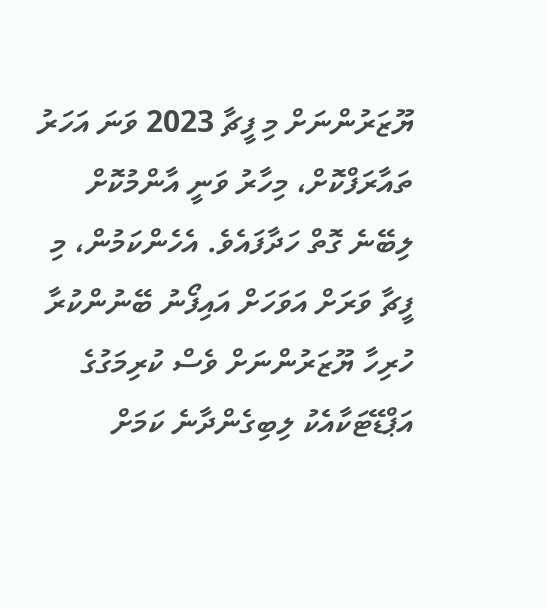ޔޫޒަރުންނަށް މި ފީޗާ 2023 ވަނަ އަހަރު ތައާރަފްކޮށް، މިހާރު ވަނީ އާންމުކޮށް ލިބޭނެ ގޮތް ހަދާފައެވެ. އެހެންކަމުން، މި ފީޗާ ވަރަށް އަވަހަށް އައިފޯނު ބޭނުންކުރާ ހުރިހާ ޔޫޒަރުންނަށް ވެސް ކުރިމަގުގެ އަޕްޑޭޓަކާއެކު ލިބިގެންދާނެ ކަމަށް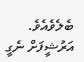ބެލެވެއެވެ.
އަރުޝީފަށް ނެގީ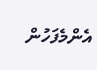އެންމެފަހުން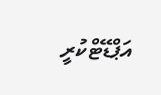އަޕްޑޭޓްކުރީ